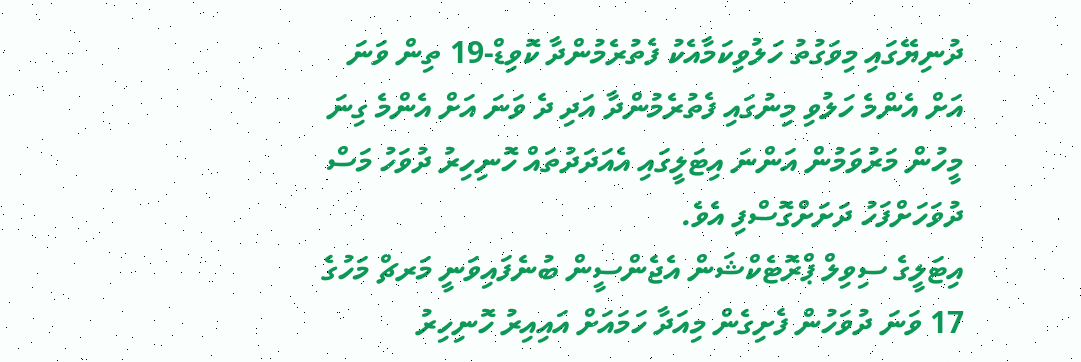ދުނިޔޭގައި މިވަގުތު ހަލުވިކަމާއެކު ފެތުރެމުންދާ ކޮވިޑް-19 ތިން ވަނަ އަށް އެންމެ ހަލުވި މިނުގައި ފެތުރެމުންދާ އަދި ދެ ވަނަ އަށް އެންމެ ގިނަ މީހުން މަރުވަމުން އަންނަ އިޓަލީގައި އެއަދަދުތައް ހޮނިހިރު ދުވަހު މަސް ދުވަހަށްފަހު ދަށަށްގޮސްފި އެވެ.
އިޓަލީގެ ސިވިލް ޕްރޮޓެކްޝަން އެޖެންސީން ބުނެފައިވަނީ މަރޗް މަހުގެ 17 ވަނަ ދުވަހުން ފެށިގެން މިއަދާ ހަމައަށް އައިއިރު ހޮނިހިރު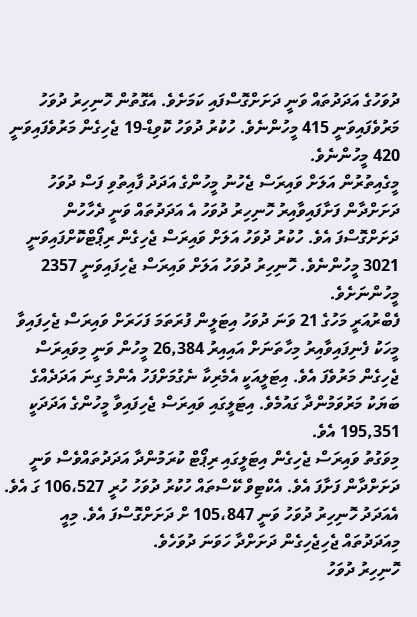ދުވަހުގެ އަދަދުތައް ވަނީ ދަށަށްގޮސްފައި ކަމަށެވެ. އެގޮތުން ހޮނިހިރު ދުވަހު މަރުވެފައިވަނީ 415 މީހުންނެވެ. ހުކުރު ދުވަހު ކޮވިޑް-19 ޖެހިގެން މަރުވެފައިވަނީ 420 މީހުންނެވެ.
މީގެއިތުރުން އަލަށް ވައިރަސް ޖެހުނު މީހުންގެ އަދަދު ފާއިތުވި ފަސް ދުވަހު ދަށަށްދާން ފަށާފައިވާއިރު ހޮނިހިރު ދުވަހު އެ އަދަދުތައް ވަނީ ދެހާހުން ދަށަށްގޮސްފަ އެވެ. ހުކުރު ދުވަހު އަލަށް ވައިރަސް ޖެހިގެން ރިޕޯޓްކޮށްފައިވަނީ 3021 މީހުންނެވެ. ހޮނިހިރު ދުވަހު އަލަށް ވައިރަސް ޖެހިފައިވަނީ 2357 މީހުންނަށެވެ.
ފެބްރުއަރީ މަހުގެ 21 ވަނަ ދުވަހު އިޓަލީން ފުރަތަމަ ފަހަރަށް ވައިރަސް ޖެހިފައިވާ މީހަކު ފެނިފައިވާއިރު މިހާތަނަށް އައިއިރު 26,384 މީހުން ވަނީ މިވައިރަސް ޖެހިގެން މަރުވެފަ އެވެ. އިޓަލީއަކީ އެމެރިކާ ނެގުމަށްފަހު އެންމެ ގިނަ އަދަދެއްގެ ބަޔަކު މަރުވަމުންދާ ގައުމެވެ. އިޓަލީގައި ވައިރަސް ޖެހިފައިވާ މީހުންގެ އަދަދަކީ 195,351 އެވެ.
މިވަގުތު ވައިރަސް ޖެހިގެން އިޓަލީގައި ރިޕޯޓް ކުރަމުންދާ އަދަދުތައްވެސް ވަނީ ދަށަށްދާން ފަށާފަ އެވެ. އެކްޓިވް ކޭސްތައް ހުކުރު ދުވަހު ހުރީ 106،527 ގަ އެވެ. އެއަދަދު ހޮނިހިރު ދުވަހު ވަނީ 105،847 ށް ދަށަށްގޮސްފަ އެވެ. މިއީ މިއަދަދުތައް ޖެހިޖެހިގެން ދަށަށްދާ ހަވަނަ ދުވަހެވެ.
ހޮނިހިރު ދުވަހު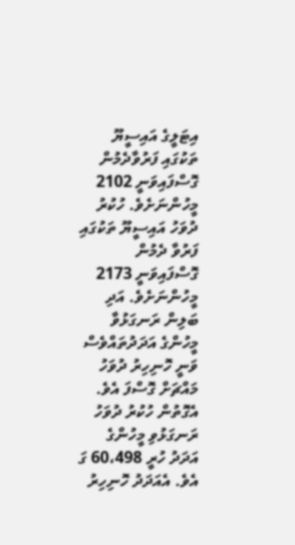އިޓަލީގެ އައިސީޔޫ ތަކުގައި ފަރުވާދެމުން ގޮސްފައިވަނީ 2102 މީހުންނަށެވެ. ހުކުރު ދުވަހު އައިސީޔޫ ތަކުގައި ފަރުވާ ދެމުން ގޮސްފައިވަނީ 2173 މީހުންނަށެވެ. އަދި ބަލިން ރަނގަޅުވާ މީހުންގެ އަދަދުތައްވެސް ވަނީ ހޮނިހިރު ދުވަހު މައްޗަށް ގޮސްފަ އެވެ. އެގޮތުން ހުކުރު ދުވަހު ރަނގަޅުވި މީހުންގެ އަދަދު ހުރީ 60،498 ގަ އެވެ. އެއަދަދު ހޮނިހިރު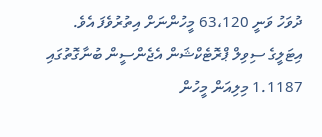ދުވަހު ވަނީ 63،120 މީހުންނަށް އިތުރުވެފަ އެވެ.
އިޓަލީގެ ސިވިލް ޕްރޮޓެކްޝަން އެޖެންސީން ބުނާގޮތުގައި 1.1187 މިލިއަން މީހުން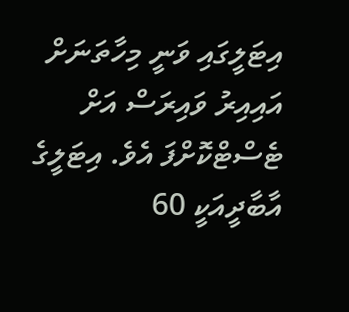އިޓަލީގައި ވަނީ މިހާތަނަށް އައިއިރު ވައިރަސް އަށް ޓެސްޓްކޮށްފަ އެވެ. އިޓަލީގެ އާބާދީއަކީ 60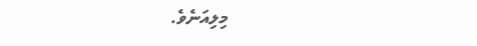މިލިއަނެވެ.